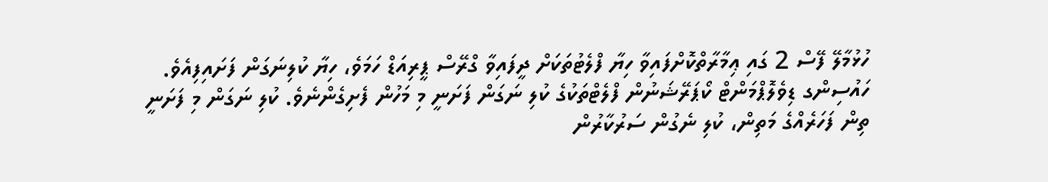ހުޅުމާލޭ ފޭސް 2 ގައި ޢިމާރާތްކޮށްފައިވާ ހިޔާ ފްލެޓުތަކަށް ދީފައިވާ ގްރޭސް ޕީރިއަޑް ހަމަވެ، ހިޔާ ކުލިނަގަން ފަށައިފިއެވެ.
ހައުސިންގ ޑިވެލޮޕްމަންޓް ކޯޕަރޭޝަނުން ފްލެޓްތަކުގެ ކުލި ނަގަން ފަށަނީ މި މަހުން ފެށިގެންނެވެ. ކުލި ނަގަން މި ފަށަނީ ތިން ފަހަރެއްގެ މަތިން، ކުލި ނެގުން ސަރުކާރުން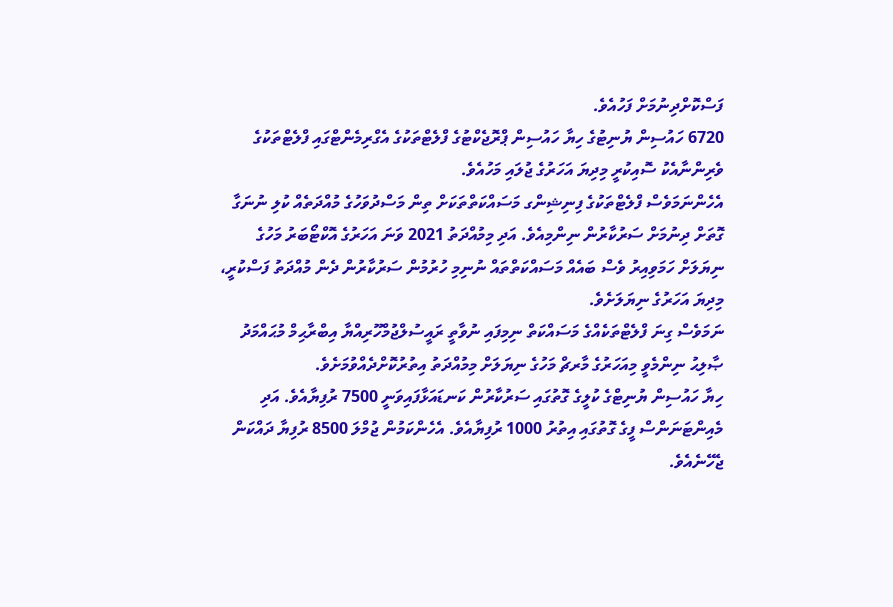ފަސްކޮށްދިނުމަށް ފަހުއެވެ.
6720 ހައުސިން ޔުނިޓުގެ ހިޔާ ހައުސިން ޕްރޮޖެކްޓުގެ ފްލެޓްތަކުގެ އެގްރިމެންޓްގައި ފްލެޓްތަކުގެ ވެރިންނާއެކު ސޮއިކުރީ މިދިޔަ އަހަރުގެ ޖުލައި މަހުއެވެ.
އެހެންނަމަވެސް ފްލެޓްތަކުގެ ފިނިޝިންގ މަސައްކަތްތަކަށް ތިން މަސްދުވަހުގެ މުއްދަތެއް ކުލި ނުނަގާ ގޮތަށް ދިނުމަށް ސަރުކާރުން ނިންމިއެވެ. އަދި މިމުއްދަތު 2021 ވަނަ އަހަރުގެ އޮކްޓޯބަރު މަހުގެ ނިޔަލަށް ހަމަވިއިރު ވެސް ބައެއް މަސައްކަތްތައް ނުނިމި ހުރުމުން ސަރުކާރުން ދެން މުއްދަތު ފަސްކުރީ، މިދިޔަ އަހަރުގެ ނިޔަލަށެވެ.
ނަމަވެސް ގިނަ ފްލެޓްތަކެއްގެ މަސައްކަތް ނިމިފައި ނުވާތީ ރައީސުލްޖުމްހޫރިއްޔާ އިބްރާޙިމް މުޙައްމަދު ޞާލިޙު ނިންމެވީ މިއަހަރުގެ މާރޗް މަހުގެ ނިޔަލަށް މިމުއްދަތު އިތުރުކޮށްދެއްވުމަށެވެ.
ހިޔާ ހައުސިން ޔުނިޓްގެ ކުލީގެ ގޮތުގައި ސަރުކާރުން ކަނޑައަޅާފައިވަނީ 7500 ރުފިޔާއެވެ. އަދި މެއިންޓަނަންސް ފީގެ ގޮތުގައި އިތުރު 1000 ރުފިޔާއެވެ. އެހެންކަމުން ޖުމްލަ 8500 ރުފިޔާ ދައްކަން ޖެހޭނެއެވެ.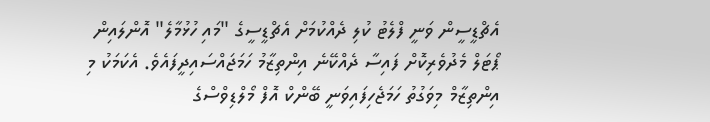އެޗްޑީސީން ވަނީ ފްލެޓު ކުލި ދެއްކުމަށް އެޗްޑީސީގެ "މައި ހުޅުމާލެ" އޮންލައިން ޕޯޓަލް މެދުވެރިކޮށް ފައިސާ ދެއްކޭނެ އިންތިޒާމު ހަމަޖައްސައިދީފައެވެ. އެކަމަކު މި އިންތިޒާމް މިވަގުތު ހަމަޖެހިފައިވަނީ ބޭންކް އޮފް މޯލްޑިވްސްގެ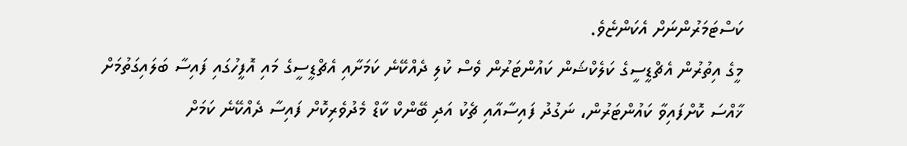ކަސްޓަމަރުންނަށް އެކަންޏެވެ.
މީގެ އިތުރުން އެޗްޑީސީގެ ކަލެކްޝަން ކައުންޓަރުން ވެސް ކުލި ދެއްކޭނެ ކަމަށާއި އެޗްޑީސީގެ މައި އޮފީހުގައި ފައިސާ ބަލައިގަތުމަށް ޚާއްސަ ކޮށްފައިވާ ކައުންޓަރުން، ނަގުދު ފައިސާއާއި ޗެކު އަދި ބޭންކް ކާޑް މެދުވެރިކޮށް ފައިސާ ދެއްކޭނެ ކަމަށް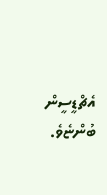އެޗްޑީސީން ބުންޏެވެ.